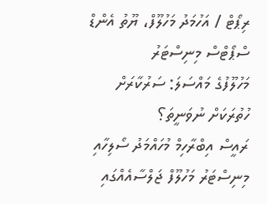ރިޕޯޓް / އަހުމަދު މަހުލޫފް، ޔޫތު އެންޑް ސްޕޯޓްސް މިނިސްޓަރު
މަހުލޫފުގެ މައްސަލަ: ސަރުކާރަށް ހުތުރަކަށް ނުވަނީތަ؟
ރައީސް އިބްރާހިމް މުހައްމަދު ސޯލިހާއި މިނިސްޓަރު މަހުލޫފް ޖަލްސާއެއްގައި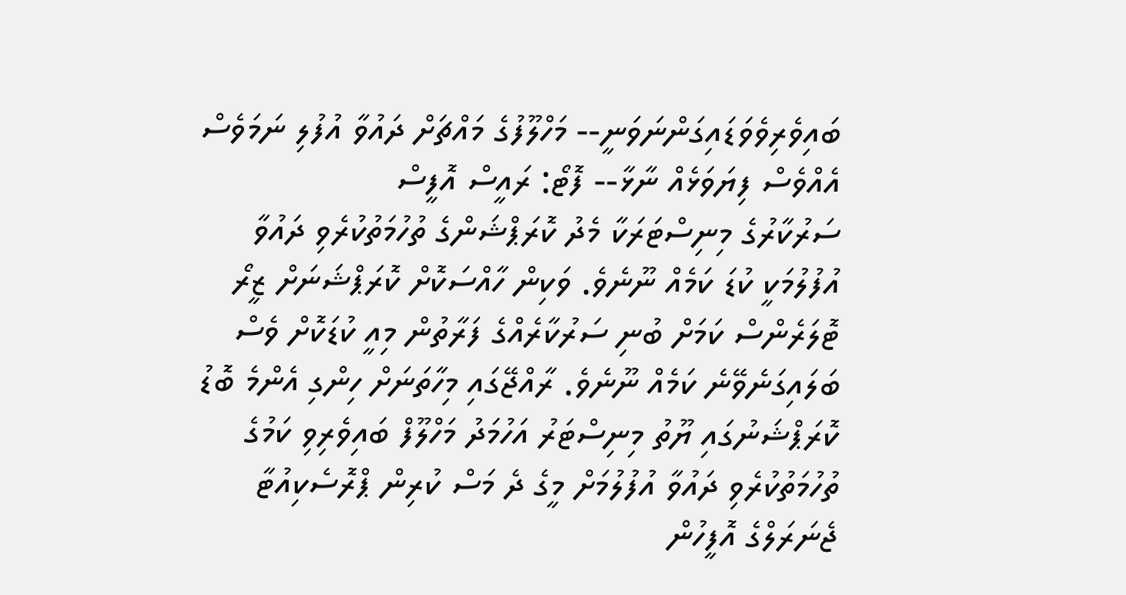ބައިވެރިވެވަޑައިގަންނަވަނީ-- މަހްލޫފުގެ މައްޗަށް ދައުވާ އުފުލި ނަމަވެސް އެއްވެސް ފިޔަވަޅެއް ނާޅާ-- ފޮޓޯ: ރައީސް އޮފީސް
ސަރުކާރުގެ މިނިސްޓަރަކާ މެދު ކޮރަޕްޝަންގެ ތުހުމަތުކުރެވި ދައުވާ އުފުލުމަކީ ކުޑަ ކަމެއް ނޫނެވެ. ވަކިން ހާއްސަކޮށް ކޮރަޕްޝަނަށް ޒީރޯ ޓޮލަރެންސް ކަމަށް ބުނި ސަރުކާރެއްގެ ފަރާތުން މިއީ ކުޑަކޮށް ވެސް ބަލައިގަނެވޭނެ ކަމެއް ނޫނެވެ. ރާއްޖޭގައި މިހާތަނަށް ހިންގި އެންމެ ބޮޑު ކޮރަޕްޝަނުގައި ޔޫތު މިނިސްޓަރު އަހުމަދު މަހްލޫފް ބައިވެރިވި ކަމުގެ ތުހުމަތުކުރެވި ދައުވާ އުފުލުމަށް މީގެ ދެ މަސް ކުރިން ޕްރޮސެކިއުޓާ ޖެނަރަލްގެ އޮފީހުން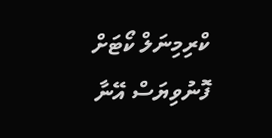ކްރިމިނަލް ކޯޓަށް ފޮނުވިޔަސް އޭނާ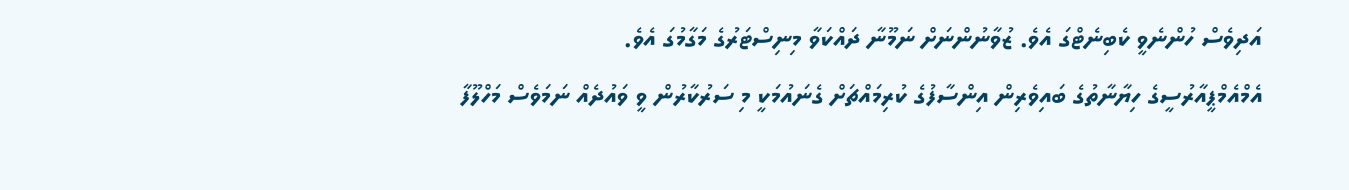އަދިވެސް ހުންނެވީ ކެބިނެޓްގަ އެވެ. ޒުވާނުންނަށް ނަމޫނާ ދައްކަވާ މިނިސްޓަރުގެ މަގާމުގަ އެވެ.
އެމްއެމްޕީއާރުސީގެ ހިޔާނާތުގެ ބައިވެރިން އިންސާފުގެ ކުރިމައްޗަށް ގެނައުމަކީ މި ސަރުކާރުން ވީ ވައުދެއް ނަމަވެސް މަހްލޫފާ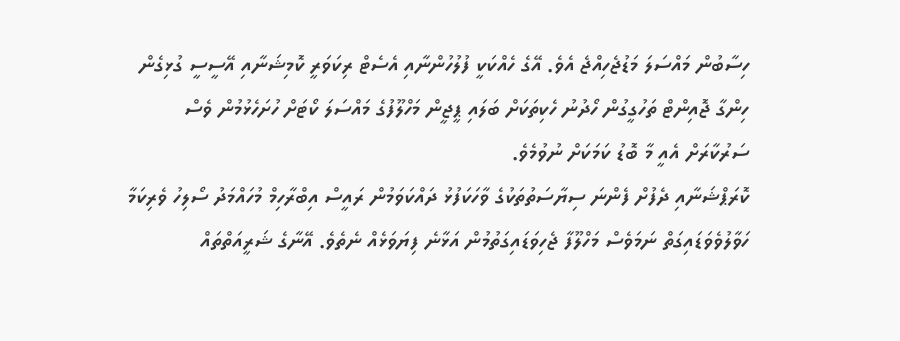ހިސާބުން މައްސަލަ މަޑުޖެހިއްޖެ އެވެ. އޭގެ ހެއްކަކީ ފުލުހުންނާއި އެސެޓް ރިކަވަރީ ކޮމިޝަނާއި އޭސީސީ ގުޅިގެން ހިންގާ ޖޮއިންޓް ތަހުގީގުން ހޯދުނު ހެކިތަކަށް ބަލައި ޕީޖީން މަހްލޫފުގެ މައްސަލަ ކޯޓަށް ހުށަހެޅުމުން ވެސް ސަރުކާރަށް އެއީ މާ ބޮޑު ކަމަކަށް ނުވުމެވެ.
ކޮރަޕްޝަނާއި ދެފުށް ފެންނަ ސިޔާސަތުތަކުގެ ވާހަކަފުޅު ދައްކަވަމުން ރައީސް އިބްރާހިމް މުހައްމަދު ސޯލިހު ވެރިކަމާ ހަވާލުވެވަޑައިގަތް ނަމަވެސް މަހްލޫފާ ޖެހިވަޑައިގަތުމުން އަޅާނެ ފިޔަވަޅެއް ނެތެވެ. އޭނާގެ ޝަރީއަތްތައް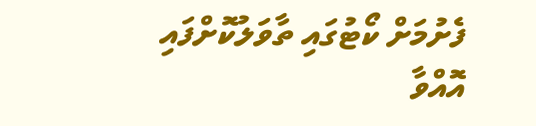ފެށުމަށް ކޯޓުގައި ތާވަލުކޮށްފައި އޮއްވާ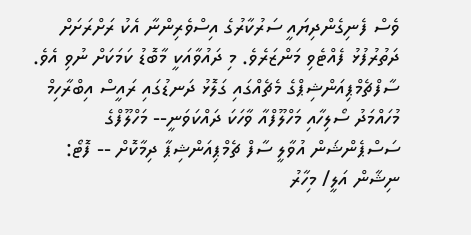ވެސް ފެނިގެންދިޔައީ ސަރުކާރުގެ އިސްވެރިންނާ އެކު ރަށްރަށަށް ދަތުރުފުޅު ފެއްޓެވި މަންޒަރެވެ. މި ދައުވާއަކީ މާބޮޑު ކަމަކަށް ނުވި އެވެ.
ސާފްޗެމްޕިއަންޝިޕްގެ މެޗެއްގައި ގަލޮޅު ދަނޑުގައި ރައީސް އިބްރާހިމް މުހައްމަދު ސޯލިހާއި މަހްލޫފްއާ ވާހަކަ ދައްކަވަނީ-- މަހްލޫފްގެ ސަސްޕެންޝަން އުވާލީ ސާފް ޗެމްޕިއަންޝިޕާ ދިމާކޮށް -- ފޮޓޯ: ނިޝާން އަލީ/ މިހާރު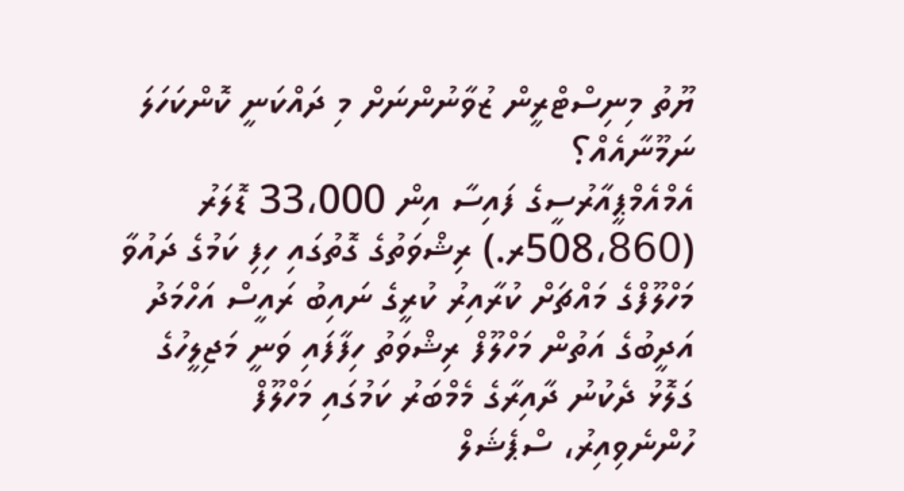ޔޫތު މިނިސްޓްރީން ޒުވާނުންނަށް މި ދައްކަނީ ކޮންކަހަލަ ނަމޫނާއެއް؟
އެމްއެމްޕީއާރުސީގެ ފައިސާ އިން 33،000 ޑޮލަރު (508،860ރ.) ރިޝްވަތުގެ ގޮތުގައި ހިފި ކަމުގެ ދައުވާ މަހްލޫފްގެ މައްޗަށް ކުރާއިރު ކުރީގެ ނައިބު ރައީސް އަހްމަދު އަދީބުގެ އަތުން މަހްލޫފް ރިޝްވަތު ހިފާފައި ވަނީ މަޖިލީހުގެ ގަލޮޅު ދެކުނު ދާއިރާގެ މެމްބަރު ކަމުގައި މަހްލޫފް ހުންނެވިއިރު، ސްޕެޝަލް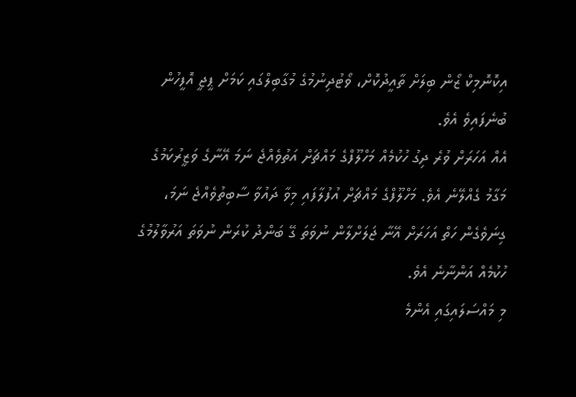އިކޮނޮމިކް ޒޯން ބިލަށް ތާއީދުކޮށް، ވޯޓުދިނުމުގެ މުގާބިލްގައި ކަމަށް ޕީޖީ އޮފީހުން ބުނެފައިވެ އެވެ.
އެއް އަހަރަށް ވުރެ ދިގު ހުކުމެއް މަހްލޫފްގެ މައްޗަށް އަތުވެއްޖެ ނަމަ އޭނާގެ ވަޒީރުކަމުގެ މަގާމު ގެއްލޭނެ އެވެ. މަހްލޫފްގެ މައްޗަށް އުފުލާފައި މިވާ ދައުވާ ސާބިތުވެއްޖެ ނަމަ، ގިނަވެގެން ހަތް އަހަރަށް އޭނާ ޖަލަށްލާން ނުވަތަ ގޭ ބަންދު ކުރަން ނުވަތަ އަރުވާލުމުގެ ހުކުމެއް އަންނާނެ އެވެ.
މި މައްސަލައިގައި އެންމެ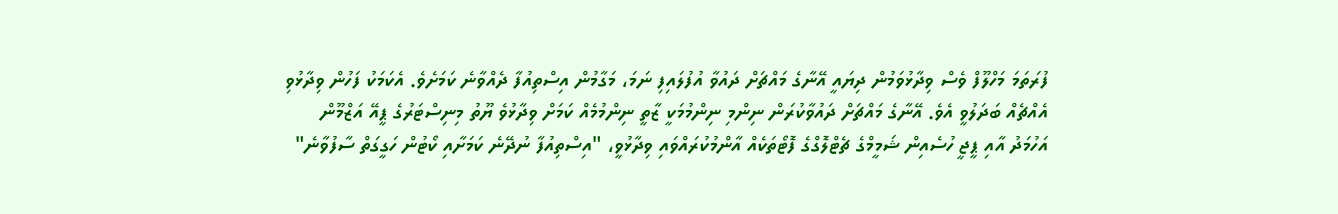ފުރަތަމަ މަހްލޫފް ވެސް ވިދާޅުވަމުން ދިޔައީ އޭނާގެ މައްޗަށް ދައުވާ އުފުލައިފި ނަމަ، މަގާމުން އިސްތިއުފާ ދެއްވާނެ ކަމަށެވެ. އެކަމަކު ފަހުން ވިދާޅުވި އެއްޗެއް ބަދަލުވީ އެވެ. އޭނާގެ މައްޗަށް ދައުވާކުރަން ނިންމި ނިންމުމަކީ ޒާތީ ނިންމުމެއް ކަމަށް ވިދާޅުވެ ޔޫތު މިނިސްޓަރުގެ ޕީއޭ އަޒްމޫން އަހުމަދު އާއި ޕީޖީ ހުސެއިން ޝަމީމްގެ ޗެޓްލޮގްގެ ފޮޓޯތަކެއް އާންމުކުރައްވައި ވިދާޅުވީ، "އިސްތިއުފާ ނުދޭނެ ކަމަށާއި ކޯޓުން ހަގީގަތް ސާފުވާނެ"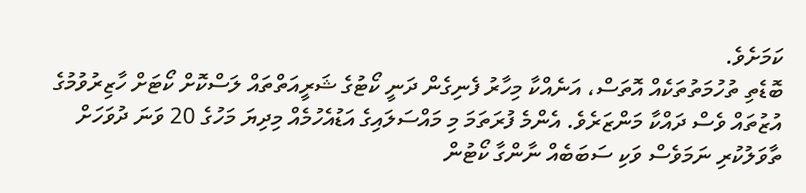ކަމަށެވެ.
ބޮޑެތި ތުހުމަތުތަކެއް އޮތަސް، އަނެއްކާ މިހާރު ފެނިގެން ދަނީ ކޯޓުގެ ޝަރީއަތްތައް ލަސްކޮށް ކޯޓަށް ހާޒިރުވުމުގެ އުޒުތައް ވެސް ދައްކާ މަންޒަރެވެ. އެންމެ ފުރަތަމަ މި މައްސަލައިގެ އަޑުއެހުމެއް މިދިޔަ މަހުގެ 20 ވަނަ ދުވަހަށް ތާވަލުކުރި ނަމަވެސް ވަކި ސަބަބެއް ނާންގާ ކޯޓުން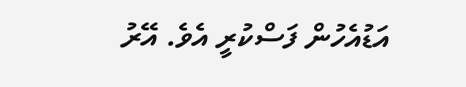އަޑުއެހުން ފަސްކުރީ އެވެ. އޭރު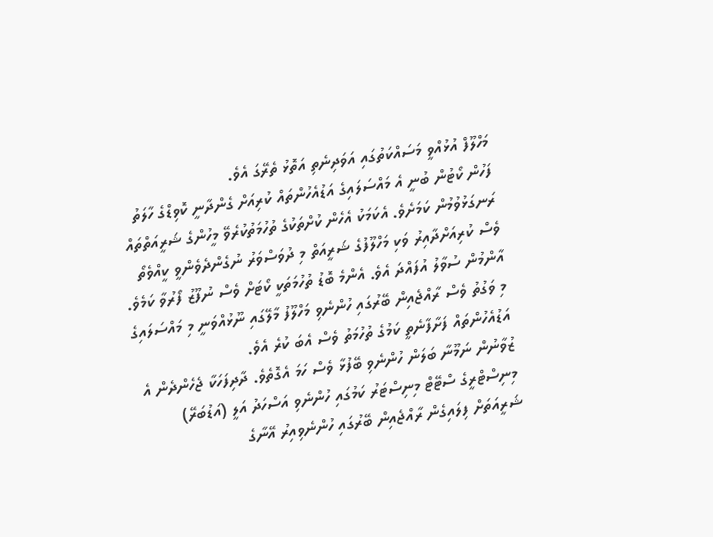މަހްލޫފް އުޅުއްވީ މަސައްކަތުގައި އަވަދިނެތި އަތޮޅު ތެރޭގަ އެވެ.
ފަހުން ކޯޓުން ބުނީ އެ މައްސަލައިގެ އަޑުއެހުންތައް ކުރިއަށް ގެންދާނީ ކޮވިޑްގެ ހާލަތު ރަނގަޅުވުމުން ކަމަށެވެ. އެކަމަކު އެހެން ކުށްތަކުގެ ތުހުމަތުކުރެވޭ މީހުންގެ ޝަރީއަތްތައް ވެސް ކުރިއަށްދާއިރު ވަކި މަހްލޫފުގެ ޝަރީއަތް މި ދުވަސްވަރު ނުގެންދެވެންވީ ކީއްވެތޯ އާންމުން ސުވާލު އުފައްދަ އެވެ. އެންމެ ބޮޑު ތުހުމަތަކީ ކޯޓަށް ވެސް ނުފޫޒު ފޯރުވާ ކަމެވެ. މި ވަގުތު ވެސް ރާއްޖެއިން ބޭރުގައި ހުންނެވި މަހްލޫފު މާލޭގައި ނޫޅުއްވަނީ މި މައްސަލައިގެ އަޑުއެހުންތައް ފަށާފާނެތީ ކަމުގެ ތުހުމަތު ވެސް އެބަ ކުރެ އެވެ.
ޒުވާނުން ނަމޫނާ ބަލަން ހުންނެވި ބޭފުޅާ ވެސް ހަމަ އެގޮތެވެ. ދާދިފަހަކާ ޖެހެންދެން އެ މިނިސްޓްރީގެ ސްޓޭޓް މިނިސްޓަރު ކަމުގައި ހުންނެވި އަސްހަދު އަލީ (އަޑުބަރޭ) ޝަރީއަތަށް ފިލައިގެން ރާއްޖެއިން ބޭރުގައި ހުންނެވިއިރު އޭނާގެ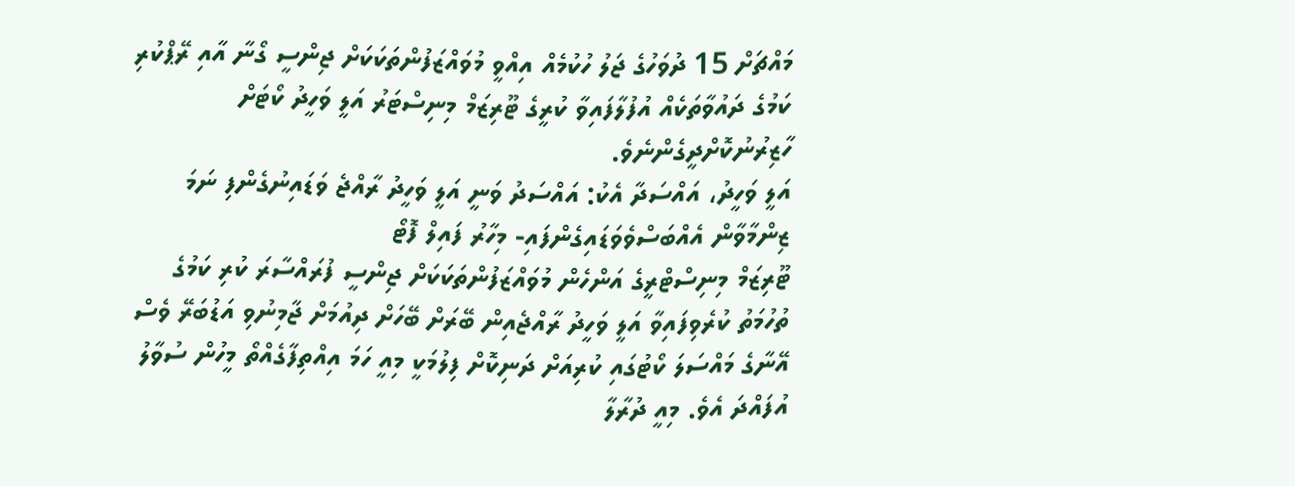މައްޗަށް 15 ދުވަހުގެ ޖަލު ހުކުމެއް އިއްވީ މުވައްޒަފުންތަކަކަށް ޖިންސީ ގޯނާ އާއި ރޭޕްކުރި ކަމުގެ ދައުވާތަކެއް އުފުލާފައިވާ ކުރީގެ ޓޫރިޒަމް މިނިސްޓަރު އަލީ ވަހީދު ކޯޓަށް ހާޒިރުނުކޮށްދީގެންނެވެ.
އަލީ ވަހީދު، އައްސަދާ އެކު: އައްސަދު ވަނީ އަލީ ވަހީދު ރާއްޖެ ވަޑައިނުގެންފި ނަމަ ޒިންމާވާން އެއްބަސްވެވަޑައިގެންފައި- މިހާރު ފައިލް ފޮޓޯ
ޓޫރިޒަމް މިނިސްޓްރީގެ އަންހެން މުވައްޒަފުންތަކަކަށް ޖިންސީ ފުރައްސާރަ ކުރި ކަމުގެ ތުހުމަތު ކުރެވިފައިވާ އަލީ ވަހީދު ރާއްޖެއިން ބޭރަށް ބޭހަށް ދިއުމަށް ޖާމިނުވި އަޑުބަރޭ ވެސް އޭނާގެ މައްސަލަ ކޯޓުގައި ކުރިއަށް ދަނިކޮށް ފިލުމަކީ މިއީ ހަމަ އިއްތިފާގެއްތޯ މީހުން ސުވާލު އުފައްދަ އެވެ. މިއީ ދުރާލާ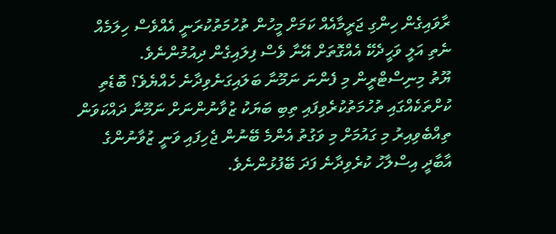ރާވައިގެން ހިންގި ޖަރީމާއެއް ކަމަށް މީހުން ތުހުމަތުކުރަނީ އެއްވެސް ހިލަމެއް ނެތި އަލީ ވަހީދެކޭ އެއްގޮތަށް އޭނާ ވެސް ފިލައިގެން ދިއުމުންނެވެ.
ޔޫތު މިނިސްޓްރީން މި ފެންނަ ނަމޫނާ ބަލައިގަނެވިދާނެ ހެއްޔެވެ؟ ބޮޑެތި ކުށްތަކެއްގައި ތުހުމަތުކުރެވިފައި ތިބި ބަޔަކު ޒުވާނުންނަށް ނަމޫނާ ދައްކަވަން ތިއްބެވިއިރު މި ގައުމަށް މި ވަގުތު އެންމެ ބޭނުން ޖެހިފައި ވަނީ ޒުވާނުންގެ އާބާދީ އިސްލާހު ކުރެވިދާނެ ފަދަ ބޭފުޅުންނެވެ.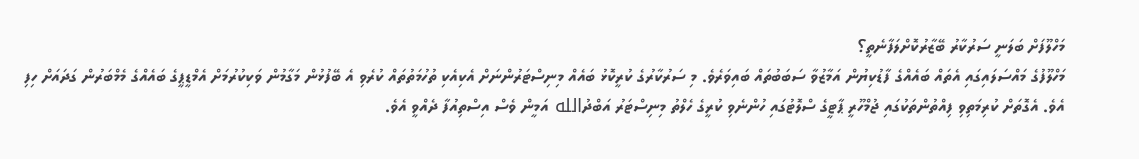މަހްލޫފަށް ބަލަނީ ސަރުކާރު ބޭޒާރުކޮށްލަފާނެތީ؟
މަހްލޫފުގެ މައްސަލައިގައި އެތައް ބައެއްގެ ފާޑުކިޔުން އަމާޒުވާ ސަބަބުތައް ބައިވަރެވެ. މި ސަރުކާރުގެ ކުރީކޮޅު ބައެއް މިނިސްޓަރުންނަށް އެކިއެކި ތުހުމަތުތައް ކުރެވި އެ ބޭފުޅުން މަގާމުން ވަކިކުރުމަށް އެމްޑީޕީގެ ބައެއްގެ މެމްބަރުން ގަދައަށް ހިފި އެވެ. އެގޮތަށް ކުރިމަތިވި ފިއްތުންތަކުގައި ޖުމްހޫރީ ޕާޓީގެ ސްލޮޓުގައި ހުންނެވި ކުރީގެ ހެލްތު މިނިސްޓަރު އަބްދުالله އަމީން ވެސް އިސްތިއުފާ ދެއްވީ އެވެ.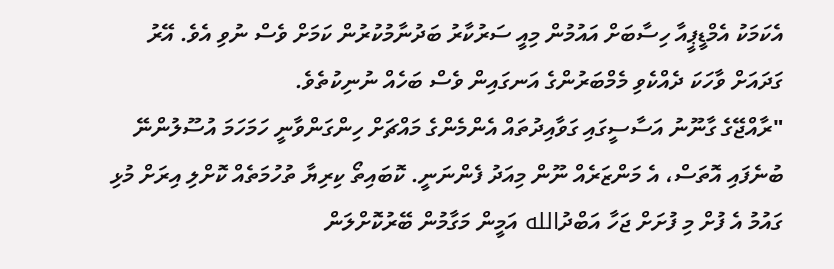އެކަމަކު އެމްޑީޕީއާ ހިސާބަށް އައުމުން މިއީ ސަރުކާރު ބަދުނާމުކުރުން ކަމަށް ވެސް ނުވި އެވެ. އޭރު ގަދައަށް ވާހަކަ ދެއްކެވި މެމްބަރުންގެ އަނގައިން ވެސް ބަހެއް ނުނިކުތެވެ.
"ރާއްޖޭގެ ގާނޫނު އަސާސީގައި ގަވާއިދުތައް އެންމެންގެ މައްޗަށް ހިންގަންވާނީ ހަމަހަމަ އުސޫލުންނޭ ބުނެފައި އޮތަސް، އެ މަންޒަރެއް ނޫން މިއަދު ފެންނަނީ. ކޮބައިތޯ ކިރިޔާ ތުހުމަތެއް ކޮށްލި އިރަށް މުޅި ގައުމު އެ ފުށް މި ފުށަށް ޖަހާ އަބްދުالله އަމީން މަގާމުން ބޭރުކޮށްލަން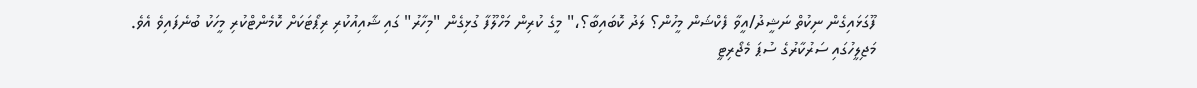ފޫގަޅައިގެން ނިކުތް ނަޝީދު/އީވާ ފެކްޝަން މީހުން؟ ލަދު ކޮބައިބާ؟،" މީގެ ކުރިން މަހްލޫފާ ގުޅިގެން "މިހާރު" ގައި ޝާއިއުކުރި ރިޕޯޓަކަށް ކޮމެންޓްކުރި މީހަކު ބުނެފައިވެ އެވެ.
މަޖިލީހުގައި ސަރުކާރުގެ ސުޕަ މެޖޯރިޓީ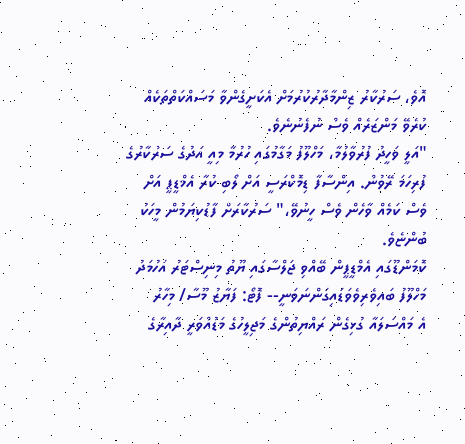އޮވެ، ސަރުކާރު ޒިންމާދާރުކުރުމަށް އެކަށީގެންވާ މަސައްކަތްތަކެއް ކުރެވޭ މަންޒަރެއް ވެސް ނުފެނުނެވެ.
"އަލީ ވަހީދު ފުރުވާލުމާ، މަހްލޫފު މަގާމުގައި ހުރުމާ މިއީ އަދުގެ ސަރުކާރުގެ ފުރިހަމަ ރޭވުން. އިންސާފާ ޑިމޮކްރަސީ އަށް ލޯބި ކުރާ އެމްޑީޕީ އަށް ވެސް ކަމެއް ވާހެން ވެސް ހީނުވޭ،" ސަރުކާރަށް ފާޑުކިޔަމުން މީހަކު ބުންޏެވެ.
ކޮމަންޑޫގައި އެމްޑީޕީން ބޭއްވި ޖަލްސާގައި ޔޫތު މިނިސްޓަރު އަހުމަދު މަހްލޫފު ބައިވެރިވެވަޑައިގަންނަވަނީ-- ފޮޓޯ: ފަޔާޒު މޫސާ/ މިހާރު
އެ މައްސަލައާ ގުޅިގެން ރައްޔިތުންގެ މަޖިލީހުގެ މަޑުއްވަރީ ދާއިރާގެ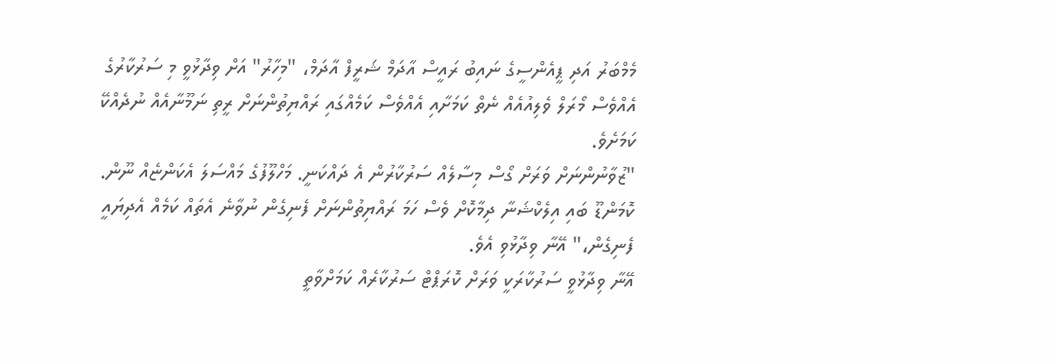މެމްބަރު އަދި ޕީއެންސީގެ ނައިބު ރައީސް އާދަމް ޝަރީފް އާދަމް، "މިހާރު" އަށް ވިދާޅުވީ މި ސަރުކާރުގެ އެއްވެސް މޯރަލް ވެލިއުއެއް ނެތް ކަމަށާއި އެއްވެސް ކަމެއްގައި ރައްޔިތުންނަށް ރީތި ނަމޫނާއެއް ނުދެއްކޭ ކަމަށެވެ.
"ޒުވާނުންނަށް ވަރަށް ގޯސް މިސާލެއް ސަރުކާރުން އެ ދައްކަނީ. މަހްލޫފުގެ މައްސަލަ އެކަންޏެއް ނޫން. ކޮމަންޑޫ ބައި އިލެކްޝަނާ ދިމާކޮށް ވެސް ހަމަ ރައްޔިތުންނަށް ފެނިގެން ނުވާނެ އެތައް ކަމެއް އެދިޔައީ ފެނިގެން،" އޭނާ ވިދާޅުވި އެވެ.
އޭނާ ވިދާޅުވީ ސަރުކާރަކީ ވަރަށް ކޮރަޕްޓް ސަރުކާރެއް ކަމަށްވާތީ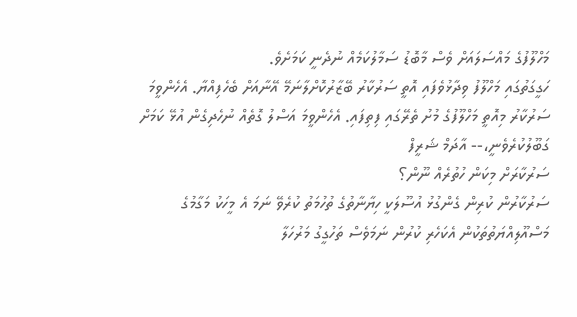މަހްލޫފުގެ މައްސަލައަށް ވެސް މާބޮޑު ސަމާލުކަމެއް ނުދެނީ ކަމަށެވެ.
ހަގީގަތުގައި މަހްލޫފު ވިދާޅުވެފައި އޮތީ ސަރުކާރު ބޭޒާރުކޮށްލާނަމޭ އޭނާއަށް ބެހެފިއްޔާ. އެހެންވީމަ ސަރުކާރު މިއޮތީ މަހްލޫފުގެ މުށު ތެރޭގައި ފިތިފައި. އެހެންވީމަ އަސްލު ގޮތެއް ނުހެދިގެން އުޅޭ ކަމަށް ގަބޫލުކުރެވެނީ،-- އާދަމް ޝަރީފް
ސަރުކާރަށް މިކަން ހުތުރެއް ނޫން؟
ސަރުކާރުން ކުރިން ގެންގުޅު އުސޫލަކީ ހިޔާނާތުގެ ތުހުމަތު ކުރެވޭ ނަމަ އެ މީހަކު މަގާމުގެ މަސްއޫލިއްޔަތުތަކުން އެކަހެރި ކުރުން ނަމަވެސް ތަހުގީގު މަރުހަލާ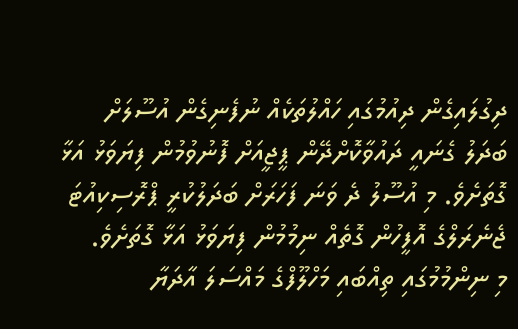ދިގުލައިގެން ދިއުމުގައި ހައްލުތަކެއް ނުފެނިގެން އުސޫލަށް ބަދަލު ގެނައީ ދައުވާކޮށްދޭން ޕީޖީއަށް ފޮނުވުމުން ފިޔަވަޅު އަޅާ ގޮތަށެވެ. މި އުސޫލު ދެ ވަނަ ފަހަރަށް ބަދަލުކުރީ ޕްރޮސިކިއުޓަ ޖެނެރަލްގެ އޮފީހުން ގޮތެއް ނިމުމުން ފިޔަވަޅު އަޅާ ގޮތަށެވެ.
މި ނިންމުމުގައި ތިއްބައި މަހްލޫފްގެ މައްސަލަ އާދަޔާ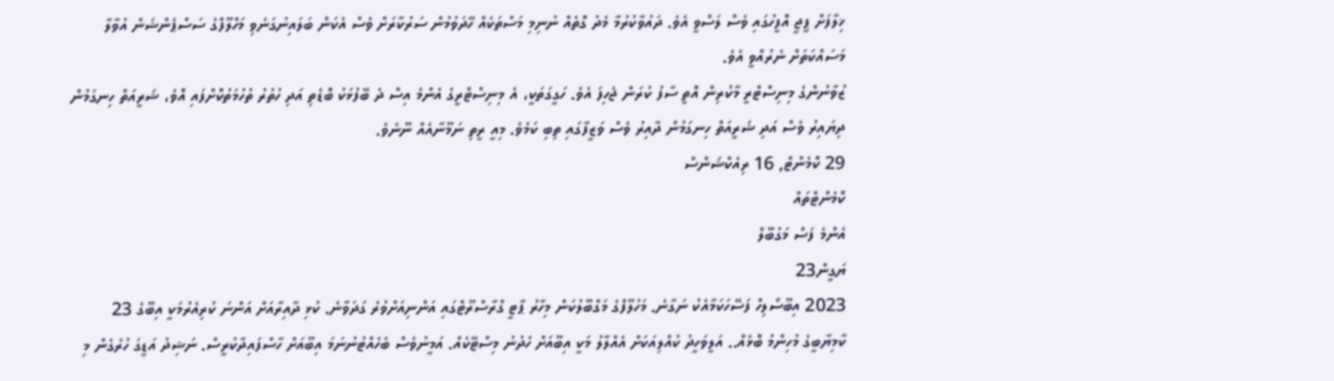ޚިލާފަށް ޕީޖީ އޮފީހުގައި ވެސް ލަސްވީ އެވެ. ދައުވާކުރުމާ މެދު ގޮތެއް ނުނިމި މަސްތަކެއް ހޭދަވުމުން ސަރުކާރަށް ވެސް އެކަން ބަލައިނުގަނެވި މަހްލޫފްގެ ސަސްޕެންޝަން އުވާލާ މަސައްކަތަށް ނެރުއްވީ އެވެ.
ޒުވާނުންގެ މިނިސްޓްރީ މާކުރިން އޮތީ ސާފު ކުރަން ޖެހިފަ އެވެ. ހަގީގަތަކީ، އެ މިނިސްޓްރީގެ އެންމެ އިސް ދެ ބޭފުޅަކު ބޮޑެތި އަދި ހުތުރު ތުހުމަތުކޮށްފައި އޮވެ، ޝަރީއަތް ހިނގަމުން ދިޔައިރު ވެސް އަދި ޝަރީއަތް ހިނގަމުން ދާއިރު ވެސް ވަޒީފާގައި ތިބި ކަމެވެ. މިއީ ރީތި ނަމޫނާއެއް ނޫނެވެ.
29 ކޮމެންޓް, 16 ރިއެކްޝަންސް
ކޮމެންޓްތައް
އެންމެ ފަސް މަގުބޫލް
ޔަގީން23
2023 އިބޫސޯލިހް ފަސޭހަކަމާއެކު ނަގާނެ. މަހުލޫފްގެ މަގްބޫލުކަން މިހާރު ޕާޓީ ގްރާސްރޫޓްގައި އަންނިއަށްވުރެ ގަދަވާނެ. ކުޅި ދާއިރާއަށް އަންނަ ކުރިއެރުމަކީ އިބޫގެ 23 ކާމިޔާބީގެ މުހިންމު ބޮޅެއް.. އަލީވަހީދު ކުއްލިއަކަށް އެއްލާލު މަކީ އިބޫއަށް ހެދުނު މިސްޓޭކެއް. އަމީނުވެސް ބެހެއްޓުނުނަމަ އިބޫއަށް ހާސްފައިދާކުރީސް. ނަޝިދު އަޑީގަ ހުރެގެން މި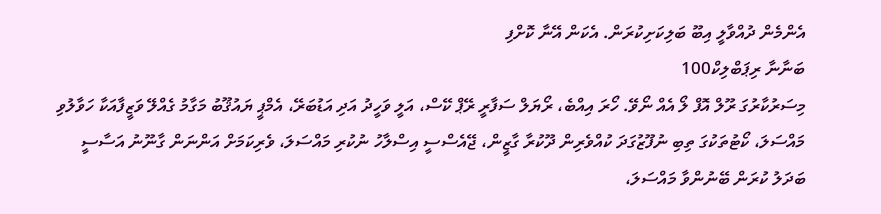އެންމެން ދުއްވާލީ އިބޫ ބަލިކަށިކުރަން. އެކަން އޭނާ ކޮށްފި
ބަނާނާ ރިޕަބްލިކް100
މިސަރުކާރުގަ ރޫލް އޮފް ލޯ އެއް ނޯވޭ. ހޯރަ އިއްބެ، ރޯޔަލް ސަފާރީ ރޭޕް ކޭސް، އަލީ ވަހީދު އަދި އަޑުބަރޭ، އެމްޕީ ޔައުޤޫބު މަގާމު ގެއްލޭ ވަޒީފާއަކާ ހަވާލުވި މައްސަލަ، ކޯޓުތަކުގަ ތިބި ނުފޫޒުގަދަ ކުއްވެރިން ދޫކުރާ ގާޒީން، ޖޭއެސްސީ އިސްލާހު ނުކުރި މައްސަލަ، ވެރިކަމަށް އަންނަން ގާނޫނު އަސާސީ ބަދަލު ކުރަން ބޭނުންވާ މައްސަލަ،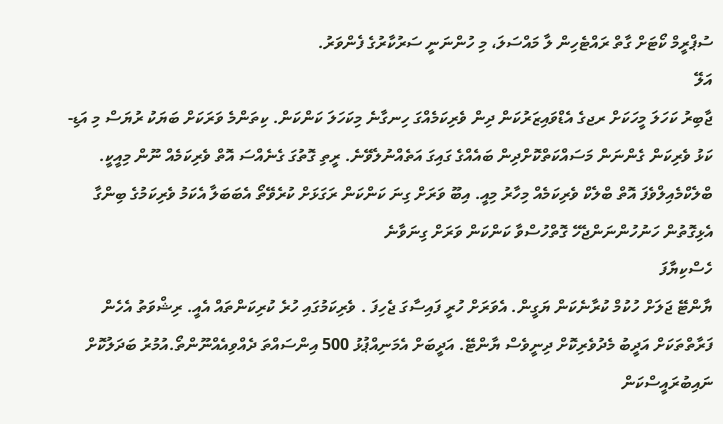ސުޕްރީމް ކޯޓަށް ގާތް ރައްޓެހިން ލާ މައްސަލަ، މި ހުންނަނީ ސަރުކާރުގެ ފެންވަރު.
އަލޭ
ޖާބިރު ކަހަލަ މީހަކަށް ރޖގެ އެޑްވައިޒަރުކަން ދިން ވެރިކަމެއްގަ ހިނގާނެ މިކަހަލަ ކަންކަން. ކިތަންމެ ވަރަކަށް ބަޔަކު ރުޔަސް މި އަޑި-ކަޅު ވެރިކަން ގެންނަން މަސައްކަތްކޮށްދިން ބައެއްގެ ގައިގަ އަތެއްނުލެވޭނެ. ރީތި ގޮތުގަ ގެނެއްސަ އޮތް ވެރިކަމެއް ނޫން މިއީކީ. ބްލެކްމެއިލްވެފަ އޮތް ބްލެކް ވެރިކަމެއް މިހާރު މިއީ. އިބޫ ވަރަށް ގިނަ ކަންކަން ރަގަޅަށް ކުރެވޭތޯ އެބަބަލާ އެކަމު ވެރިކަމުގެ ބިންގާ އެޅިގޮތުން ހަނުހުންނަންޖެހޭ ގޮތްހުސްވާ ކަންކަން ވަރަށް ގިނަވާނެ
ހެސްކިޔާފަ
ޔާންޓޭ ޖަލަށް ހުކުމް ކުރާނެކަން ޔަގީން. އެވަރަށް ހުރީ ފައިސާގަ ޖެހިފަ . ވެރިކަމުގައި ހުރެ ކުރިކަންތައް އެއީ. ރިޝްވަތު އެހެން ފަރާތްތަކަށް އަދީބު މެދުވެރިކޮށް ދިނީވެސް ޔާންޓޭ. އަދީބަށް އެމަނިއްޕުޅު 500 އިންސައްތަ ދެއްވިއެއްނޫންތޯ.އުމުރު ބަދަލުކޮށް ނައިބުރައީސްކަން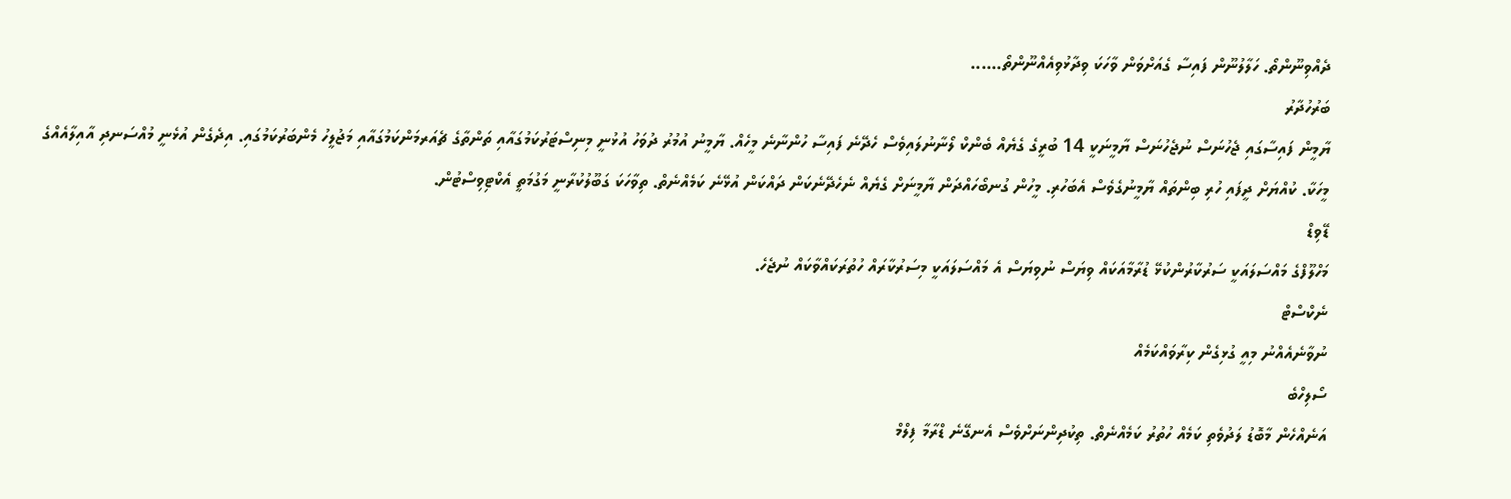ދެއްވިނޫންތޯ. ހަލާލުނޫން ފައިސާ ގެއަށްވަން ވާހަކަ ވިދާޅުވިއެއްނޫންތޯ......
ބަރުހުދާރު
ޔާމީން ފައިސާގައި ޖެހުނަސް ނުޖެހުނަސް ޔާމީނަކީ 14 ބުރީގެ ގެޔެއް ބެންކް ލޯނާނުލައިވެސް ހެދޭނެ ފައިސާ ހުންނާނެ މީހެއް. ޔާމީނު އުމުރު ދުވަހު އުޅުނީ މިނިސްޓަރުކަމުގައާއި ތަންތާގެ ޗެއަރމަންކަމުގައާއި މަޖުލީހު މެންބަރުކަމުގައި. އިދެގެން އުޅެނީ މުއްސަނދި އާއިލާއެއްގެ މީހަކާ. ކުއްޔަށް ދީފައި ހުރި ބިންތައް ޔާމީނުގެވެސް އެބަހުރި. މީހުން ގުނބޯހައްދަން ޔާމީނަށް ގެޔެއް ނެހެދޭނެކަން ދައްކަން އުޅޭނެ ކަމެއްނެތް. ތިވާހަކަ ގަބޫލުކުރާނީ މަގުމަތީ އެކްޓިވިސްޓުން.
ޑޭވިޑް
މަހްލޫފްގެ މައްސަލައަކީ ސަރުކާރުންކުޅޭ ޑުރާމާއަކައް ވިޔަސް ނުވިޔަސް އެ މައްސަލައަކީ މިސަރުކާރައް ހުތުރަކައްވާކައް ނުޖެހެ.
ނެކްސްޓް
ނުވާނެއެއްނު މިއީ ގުޅިގެން ކިރާވައްކަމެއް
ސޯލިހްބެ
އަނެއްހެން މާބޮޑު ލަދުވެތި ކަމެއް ހުތުރު ކަމެއްނެތް. ތިކުދިންނަށްވެސް އެނގޭނެ ޑްރާމާ ފިލްމް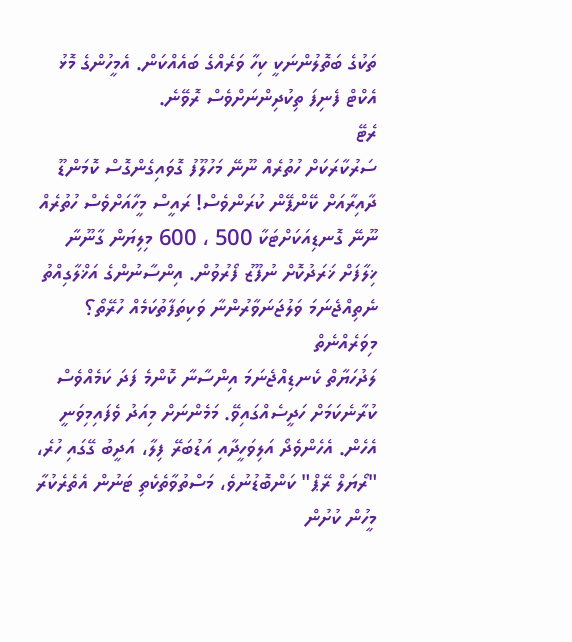ތަކުގެ ބަތޮލުންނަކީ ކިހާ ވަރެއްގެ ބައެއްކަން. އެމީހުންގެ މޮޅު އެކްޓް ފެނިފަ ތިކުދިންނަށްވެސް ރޮވޭނެ.
ރެޓޭ
ސަރުކާރަކަށް ހުތުރެއް ނޫނޭ މަހުލޫފު ގޮވައިގެންގޮސް ކޮމަންޑޫ ދާއިރާއަށް ކޭންޕޭން ކުރަންވެސް! ރައީސް މީހާއަށްވެސް ހުތުރެއް ނޫނޭ ގޮނޑިއަކަށްޓަކާ 500 ، 600 މިލިޔަން ގާނޫނާ ޚިލާފަށް ޚަރަދުކޮށް ނުފޫޒު ފޯރުވުން. އިންސާނުންގެ އަޚްލާގިއްތު ނެތިއްޖެނަމަ ވަލުޖަނަވާރުންނާ ވަކިތަފާތުކަމެއް ހުރޭތޯ؟
މިވަރެއްނެތް
ލަދުހަޔާތް ކެނޑިއްޖެނަމަ އިންސާނާ ކޮންމެ ފަދަ ކަމެއްވެސް ކުރާނެކަމަށް ހަދީސެއްގައިވޭ. މަމެންނަށް މިއަދު ވެފައިމިވަނީ އެހެން. އެހެންވެދޯ އަލިވަހީދާއި އަޑުބަރޭ ފިލާ، އަދީބު ގޭގައި ހުރެ، "ރޯޔަލް ރޭޕް" ކަންބޮޑުނުވެ، މަސްތުވާތެކެތި ޓަނުން އެތެރެކުރާ މީހުން ކުށުން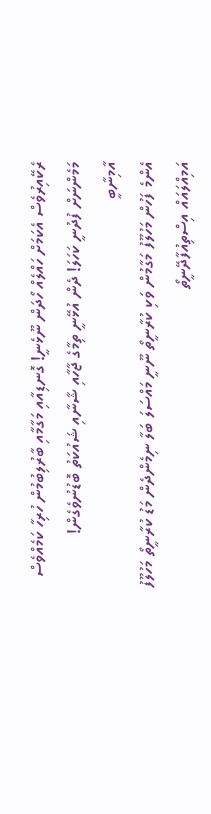ރެކޭއިރުވެސް އެކަމަށް ހައްލެއް ހޯދަން ނޫޅެނީ! ގޮނޑިއާއި މަގާމާއި ބާރުލިބުމުން ހުރިހާ ކަމެއްވެސް މަމެންނަށް ފުދުނީ ކަހަލަ! ދެން އުޅޭނީ ތިމާގެ ޖާހާއި ޝާނާއި ޝައުކަތު ބޮޑުނުވެގެން!
އާމިނާބީ
އެންމެ ފަހުން މަހުލޫފު މަގާމުން ވަކި ކުރާނީތޯ ނޫނީ މައްސަލަ ބަލާ ނިމެންދެން މަޑު ކުރާނީތޯ މަހުލޫފު އަމިއްލައައް އިސްތިއުފާދޭނީތޯ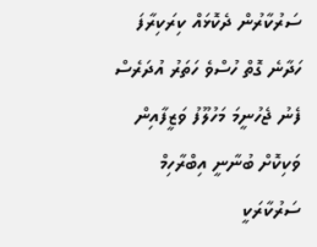ސަރުކާރުން ދެކޮޅައް ކިރަކިރާފަ ހަދާނެ ގޮތް ހުސްވެ ހަތަރު އުދަރެސް ފެނު ޖެހުނީމަ މަހުލޫފު ވަޒީފާއިން ވަކިކޮށް ބުނާނީ އިބްރާހިމް ސަރުކާރަކީ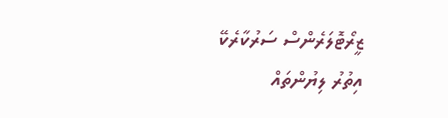ޒީރޯޓޮލަރެންސް ސަރުކާރެކޭ
އިތުރު ލިޔުންތައް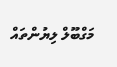މަގްބޫލް ލިޔުންތައް